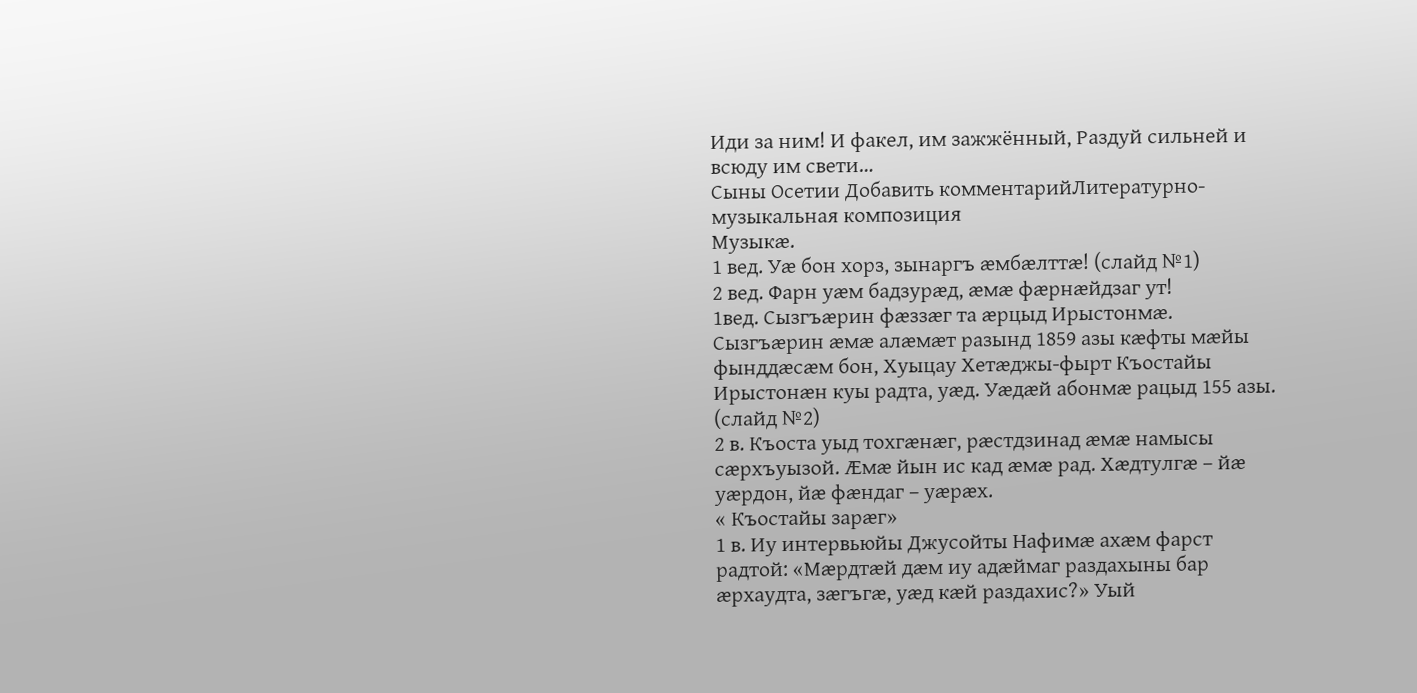Иди за ним! И факел, им зажжённый, Раздуй сильней и всюду им свети…
Сыны Осетии Добавить комментарийЛитературно-музыкальная композиция
Музыкæ.
1 вед. Уæ бон хорз, зынаргъ æмбæлттæ! (слайд №1)
2 вед. Фарн уæм бадзурæд, æмæ фæрнæйдзаг ут!
1вед. Сызгъæрин фæззæг та æрцыд Ирыстонмæ. Сызгъæрин æмæ алæмæт разынд 1859 азы кæфты мæйы фынддæсæм бон, Хуыцау Хетæджы-фырт Къостайы Ирыстонæн куы радта, уæд. Уæдæй абонмæ рацыд 155 азы. (слайд №2)
2 в. Къоста уыд тохгæнæг, рæстдзинад æмæ намысы сæрхъуызой. Æмæ йын ис кад æмæ рад. Хæдтулгæ – йæ уæрдон, йæ фæндаг – уæрæх.
« Къостайы зарæг»
1 в. Иу интервьюйы Джусойты Нафимæ ахæм фарст радтой: «Мæрдтæй дæм иу адæймаг раздахыны бар æрхаудта, зæгъгæ, уæд кæй раздахис?» Уый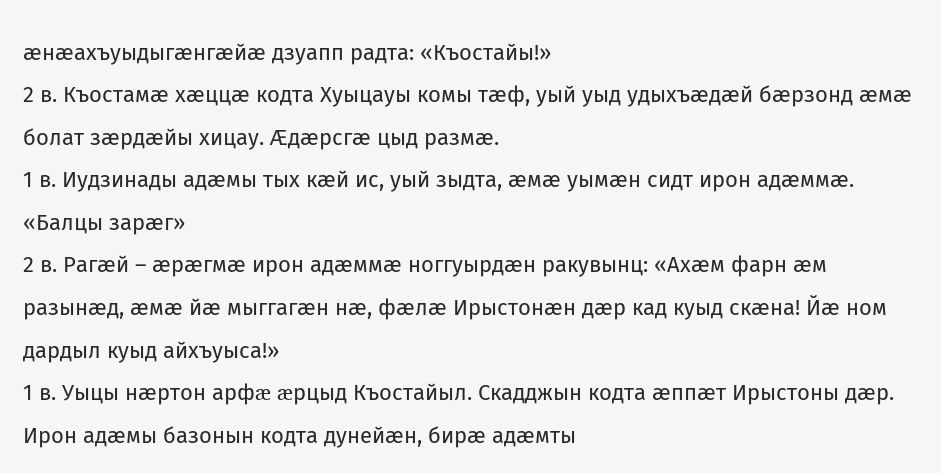æнæахъуыдыгæнгæйæ дзуапп радта: «Къостайы!»
2 в. Къостамæ хæццæ кодта Хуыцауы комы тæф, уый уыд удыхъæдæй бæрзонд æмæ болат зæрдæйы хицау. Æдæрсгæ цыд размæ.
1 в. Иудзинады адæмы тых кæй ис, уый зыдта, æмæ уымæн сидт ирон адæммæ.
«Балцы зарæг»
2 в. Рагæй – æрæгмæ ирон адæммæ ноггуырдæн ракувынц: «Ахæм фарн æм разынæд, æмæ йæ мыггагæн нæ, фæлæ Ирыстонæн дæр кад куыд скæна! Йæ ном дардыл куыд айхъуыса!»
1 в. Уыцы нæртон арфæ æрцыд Къостайыл. Скадджын кодта æппæт Ирыстоны дæр. Ирон адæмы базонын кодта дунейæн, бирæ адæмты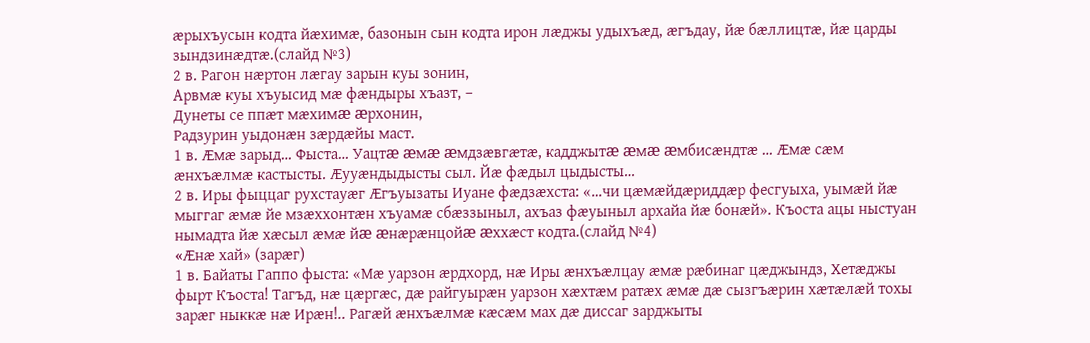æрыхъусын кодта йæхимæ, базонын сын кодта ирон лæджы удыхъæд, æгъдау, йæ бæллицтæ, йæ царды зындзинæдтæ.(слайд №3)
2 в. Рагон нæртон лæгау зарын куы зонин,
Арвмæ куы хъуысид мæ фæндыры хъазт, –
Дунеты се ппæт мæхимæ æрхонин,
Радзурин уыдонæн зæрдæйы маст.
1 в. Æмæ зарыд… Фыста… Уацтæ æмæ æмдзæвгæтæ, кадджытæ æмæ æмбисæндтæ … Æмæ сæм æнхъæлмæ кастысты. Æууæндыдысты сыл. Йæ фæдыл цыдысты…
2 в. Иры фыццаг рухстауæг Æгъуызаты Иуане фæдзæхста: «…чи цæмæйдæриддæр фесгуыха, уымæй йæ мыггаг æмæ йе мзæххонтæн хъуамæ сбæззыныл, ахъаз фæуыныл архайа йæ бонæй». Къоста ацы ныстуан нымадта йæ хæсыл æмæ йæ æнæрæнцойæ æххæст кодта.(слайд №4)
«Æнæ хай» (зарæг)
1 в. Байаты Гаппо фыста: «Мæ уарзон æрдхорд, нæ Иры æнхъæлцау æмæ рæбинаг цæджындз, Хетæджы фырт Къоста! Тагъд, нæ цæргæс, дæ райгуырæн уарзон хæхтæм ратæх æмæ дæ сызгъæрин хæтæлæй тохы зарæг ныккæ нæ Ирæн!.. Рагæй æнхъæлмæ кæсæм мах дæ диссаг зарджыты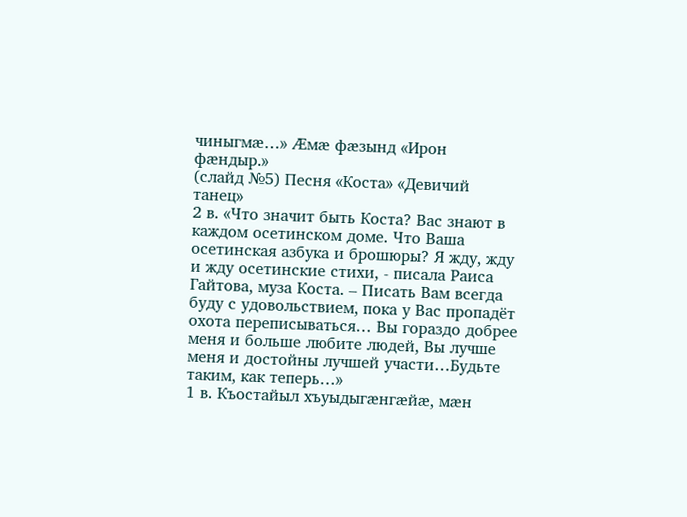чиныгмæ…» Æмæ фæзынд «Ирон фæндыр.»
(слайд №5) Песня «Коста» «Девичий танец»
2 в. «Что значит быть Коста? Вас знают в каждом осетинском доме. Что Ваша осетинская азбука и брошюры? Я жду, жду и жду осетинские стихи, - писала Раиса Гайтова, муза Коста. – Писать Вам всегда буду с удовольствием, пока у Вас пропадёт охота переписываться… Вы гораздо добрее меня и больше любите людей, Вы лучше меня и достойны лучшей участи…Будьте таким, как теперь…»
1 в. Къостайыл хъуыдыгæнгæйæ, мæн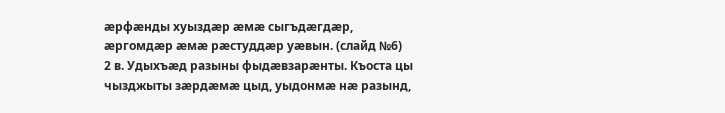æрфæнды хуыздæр æмæ сыгъдæгдæр, æргомдæр æмæ рæстуддæр уæвын. (слайд №6)
2 в. Удыхъæд разыны фыдæвзарæнты. Къоста цы чызджыты зæрдæмæ цыд, уыдонмæ нæ разынд,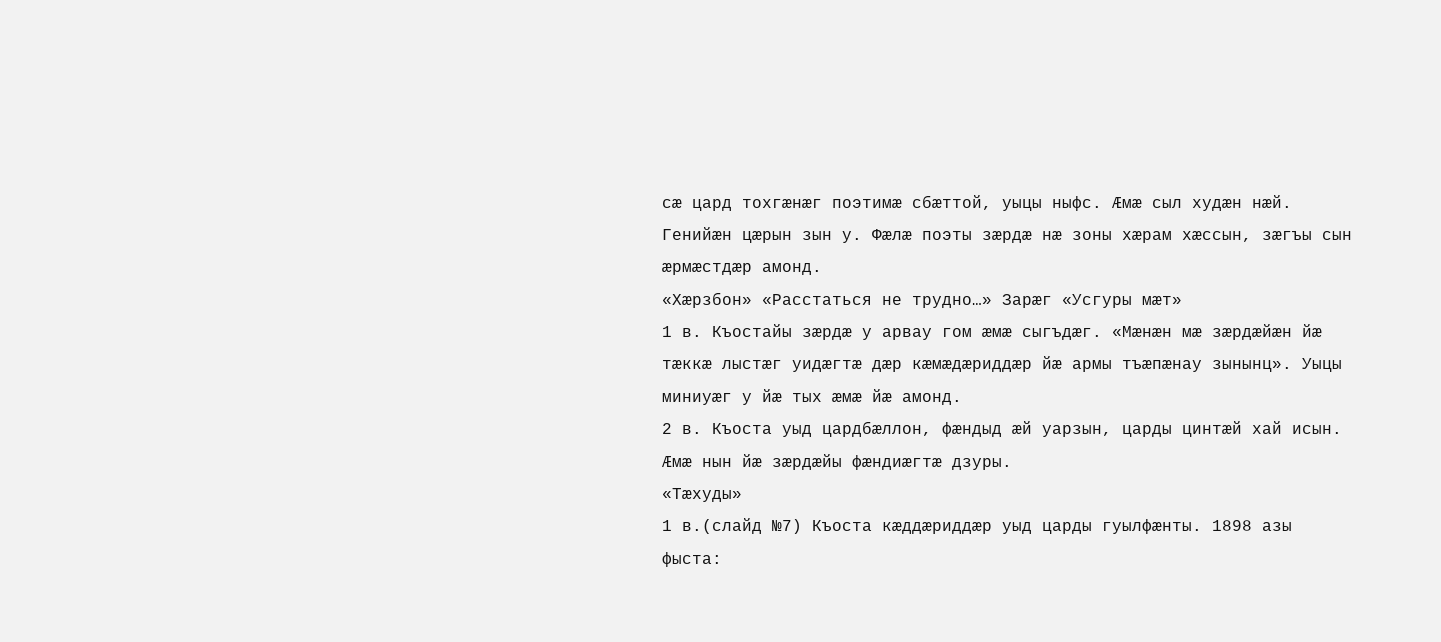сæ цард тохгæнæг поэтимæ сбæттой, уыцы ныфс. Æмæ сыл худæн нæй. Генийæн цæрын зын у. Фæлæ поэты зæрдæ нæ зоны хæрам хæссын, зæгъы сын æрмæстдæр амонд.
«Хæрзбон» «Расстаться не трудно…» Зарæг «Усгуры мæт»
1 в. Къостайы зæрдæ у арвау гом æмæ сыгъдæг. «Мæнæн мæ зæрдæйæн йæ тæккæ лыстæг уидæгтæ дæр кæмæдæриддæр йæ армы тъæпæнау зынынц». Уыцы миниуæг у йæ тых æмæ йæ амонд.
2 в. Къоста уыд цардбæллон, фæндыд æй уарзын, царды цинтæй хай исын. Æмæ нын йæ зæрдæйы фæндиæгтæ дзуры.
«Тæхуды»
1 в.(слайд №7) Къоста кæддæриддæр уыд царды гуылфæнты. 1898 азы фыста: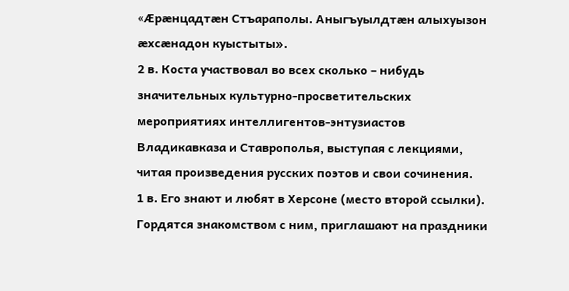«Æрæнцадтæн Стъараполы. Аныгъуылдтæн алыхуызон æхсæнадон куыстыты».
2 в. Коста участвовал во всех сколько – нибудь значительных культурно-просветительских мероприятиях интеллигентов-энтузиастов Владикавказа и Ставрополья, выступая с лекциями, читая произведения русских поэтов и свои сочинения.
1 в. Его знают и любят в Херсоне (место второй ссылки). Гордятся знакомством с ним, приглашают на праздники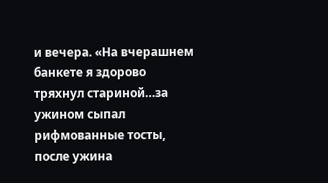и вечера. «На вчерашнем банкете я здорово тряхнул стариной…за ужином сыпал рифмованные тосты, после ужина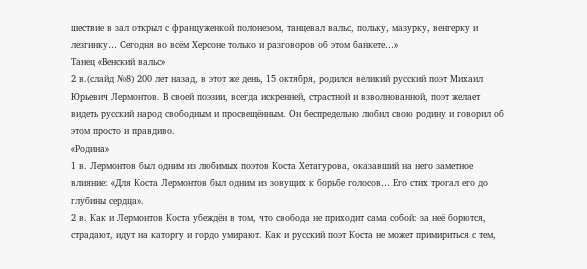шествие в зал открыл с француженкой полонезом, танцевал вальс, польку, мазурку, венгерку и лезгинку… Сегодня во всём Херсоне только и разговоров об этом банкете…»
Танец «Венский вальс»
2 в.(слайд №8) 200 лет назад, в этот же день, 15 октября, родился великий русский поэт Михаил Юрьевич Лермонтов. В своей поэзии, всегда искренней, страстной и взволнованной, поэт желает видеть русский народ свободным и просвещённым. Он беспредельно любил свою родину и говорил об этом просто и правдиво.
«Родина»
1 в. Лермонтов был одним из любимых поэтов Коста Хетагурова, оказавший на него заметное влияние: «Для Коста Лермонтов был одним из зовущих к борьбе голосов… Его стих трогал его до глубины сердца».
2 в. Как и Лермонтов Коста убеждён в том, что свобода не приходит сама собой: за неё борются, страдают, идут на каторгу и гордо умирают. Как и русский поэт Коста не может примириться с тем,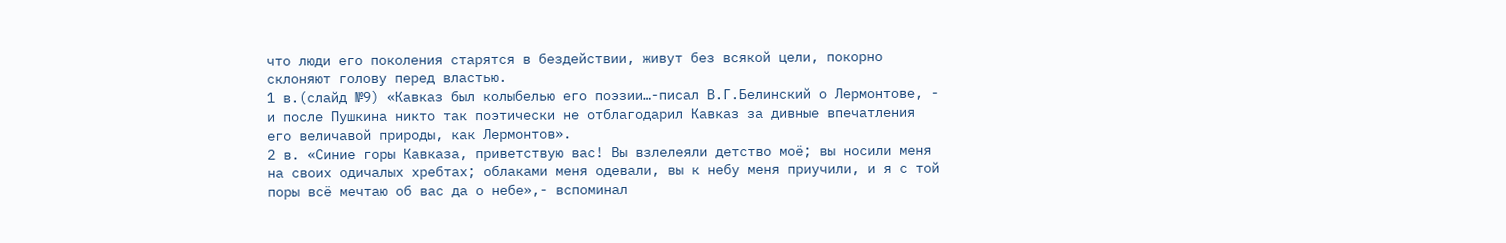что люди его поколения старятся в бездействии, живут без всякой цели, покорно склоняют голову перед властью.
1 в.(слайд №9) «Кавказ был колыбелью его поэзии…-писал В.Г.Белинский о Лермонтове, - и после Пушкина никто так поэтически не отблагодарил Кавказ за дивные впечатления его величавой природы, как Лермонтов».
2 в. «Синие горы Кавказа, приветствую вас! Вы взлелеяли детство моё; вы носили меня на своих одичалых хребтах; облаками меня одевали, вы к небу меня приучили, и я с той поры всё мечтаю об вас да о небе»,- вспоминал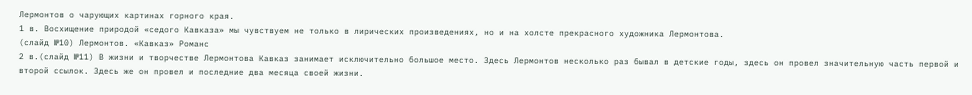Лермонтов о чарующих картинах горного края.
1 в. Восхищение природой «седого Кавказа» мы чувствуем не только в лирических произведениях, но и на холсте прекрасного художника Лермонтова.
(слайд №10) Лермонтов. «Кавказ» Романс
2 в.(слайд №11) В жизни и творчестве Лермонтова Кавказ занимает исключительно большое место. Здесь Лермонтов несколько раз бывал в детские годы, здесь он провел значительную часть первой и второй ссылок. Здесь же он провел и последние два месяца своей жизни.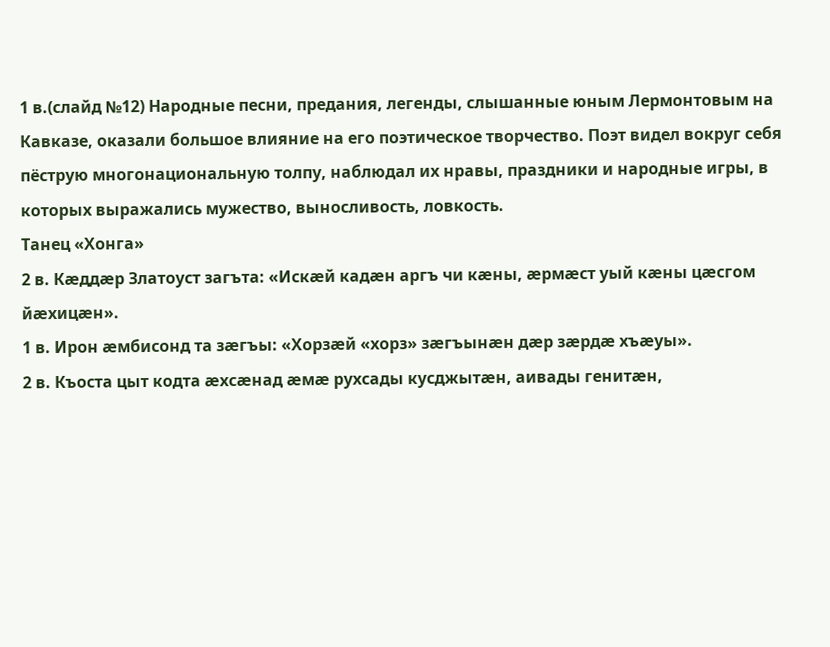1 в.(слайд №12) Народные песни, предания, легенды, слышанные юным Лермонтовым на Кавказе, оказали большое влияние на его поэтическое творчество. Поэт видел вокруг себя пёструю многонациональную толпу, наблюдал их нравы, праздники и народные игры, в которых выражались мужество, выносливость, ловкость.
Танец «Хонга»
2 в. Кæддæр Златоуст загъта: «Искæй кадæн аргъ чи кæны, æрмæст уый кæны цæсгом йæхицæн».
1 в. Ирон æмбисонд та зæгъы: «Хорзæй «хорз» зæгъынæн дæр зæрдæ хъæуы».
2 в. Къоста цыт кодта æхсæнад æмæ рухсады кусджытæн, аивады генитæн,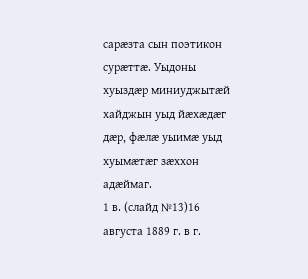сарæзта сын поэтикон сурæттæ. Уыдоны хуыздæр миниуджытæй хайджын уыд йæхæдæг дæр, фæлæ уыимæ уыд хуымæтæг зæххон адæймаг.
1 в. (слайд №13)16 августа 1889 г. в г.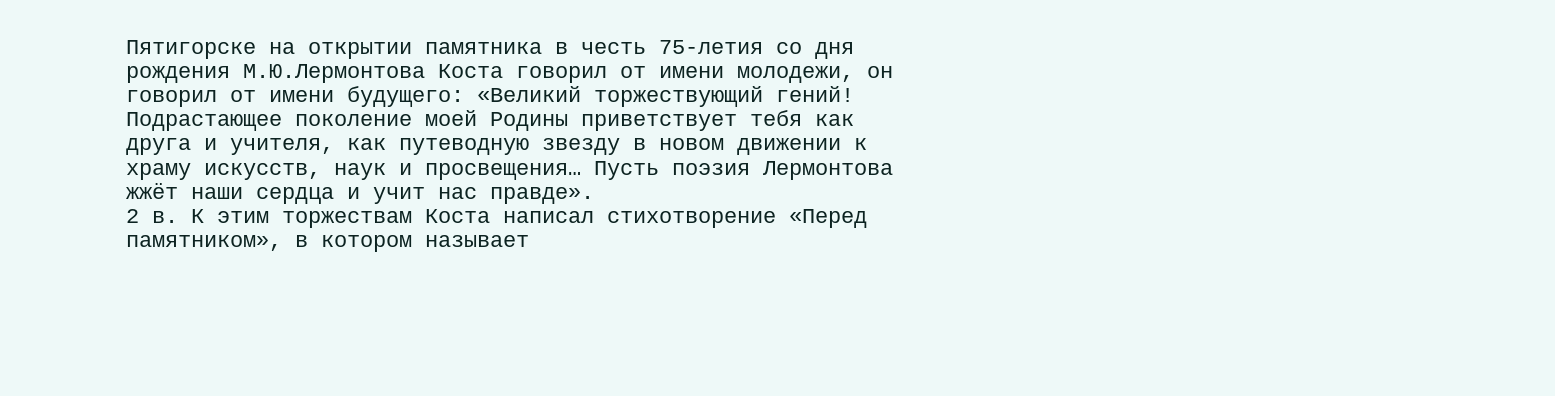Пятигорске на открытии памятника в честь 75-летия со дня рождения М.Ю.Лермонтова Коста говорил от имени молодежи, он говорил от имени будущего: «Великий торжествующий гений! Подрастающее поколение моей Родины приветствует тебя как друга и учителя, как путеводную звезду в новом движении к храму искусств, наук и просвещения… Пусть поэзия Лермонтова жжёт наши сердца и учит нас правде».
2 в. К этим торжествам Коста написал стихотворение «Перед памятником», в котором называет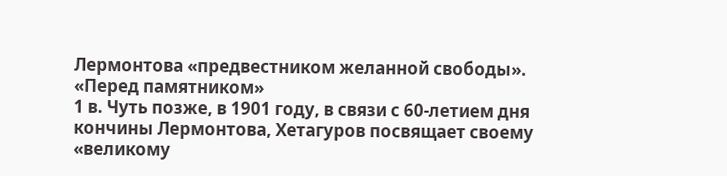Лермонтова «предвестником желанной свободы».
«Перед памятником»
1 в. Чуть позже, в 1901 году, в связи с 60-летием дня кончины Лермонтова, Хетагуров посвящает своему «великому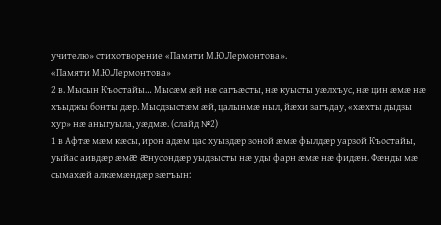учителю» стихотворение «Памяти М.Ю.Лермонтова».
«Памяти М.Ю.Лермонтова»
2 в. Мысын Къостайы… Мысæм æй нæ сагъæсты, нæ куысты уæлхъус, нæ цин æмæ нæ хъыджы бонты дæр. Мысдзыстæм æй, цалынмæ ныл, йæхи загъдау, «хæхты дыдзы хур» нæ аныгуыла, уæдмæ. (слайд №2)
1 в Афтæ мæм кæсы, ирон адæм цас хуыздæр зоной æмæ фылдæр уарзой Къостайы, уыйас аивдæр æмæ æнусондæр уыдзысты нæ уды фарн æмæ нæ фидæн. Фæнды мæ сымахæй алкæмæндæр зæгъын: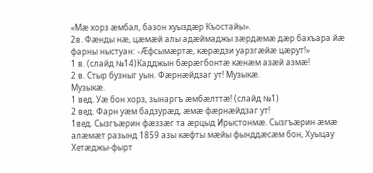«Мæ хорз æмбал, базон хуыздæр Къостайы».
2в. Фæнды нæ, цæмæй алы адæймаджы зæрдæмæ дæр бахъара йæ фарны ныстуан: «Æфсымæртæ, кæрæдзи уарзгæйæ цæрут!»
1 в. (слайд №14)Кадджын бæрæгбонтæ кæнæм азæй азмæ!
2 в. Стыр бузныг уын. Фæрнæйдзаг ут! Музыкæ.
Музыкæ.
1 вед. Уæ бон хорз, зынаргъ æмбæлттæ! (слайд №1)
2 вед. Фарн уæм бадзурæд, æмæ фæрнæйдзаг ут!
1вед. Сызгъæрин фæззæг та æрцыд Ирыстонмæ. Сызгъæрин æмæ алæмæт разынд 1859 азы кæфты мæйы фынддæсæм бон, Хуыцау Хетæджы-фырт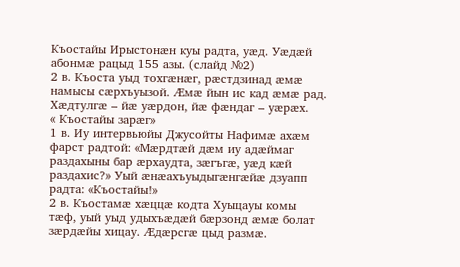Къостайы Ирыстонæн куы радта, уæд. Уæдæй абонмæ рацыд 155 азы. (слайд №2)
2 в. Къоста уыд тохгæнæг, рæстдзинад æмæ намысы сæрхъуызой. Æмæ йын ис кад æмæ рад. Хæдтулгæ – йæ уæрдон, йæ фæндаг – уæрæх.
« Къостайы зарæг»
1 в. Иу интервьюйы Джусойты Нафимæ ахæм фарст радтой: «Мæрдтæй дæм иу адæймаг раздахыны бар æрхаудта, зæгъгæ, уæд кæй раздахис?» Уый æнæахъуыдыгæнгæйæ дзуапп радта: «Къостайы!»
2 в. Къостамæ хæццæ кодта Хуыцауы комы тæф, уый уыд удыхъæдæй бæрзонд æмæ болат зæрдæйы хицау. Æдæрсгæ цыд размæ.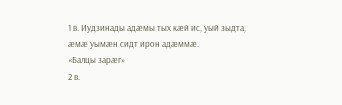1 в. Иудзинады адæмы тых кæй ис, уый зыдта, æмæ уымæн сидт ирон адæммæ.
«Балцы зарæг»
2 в.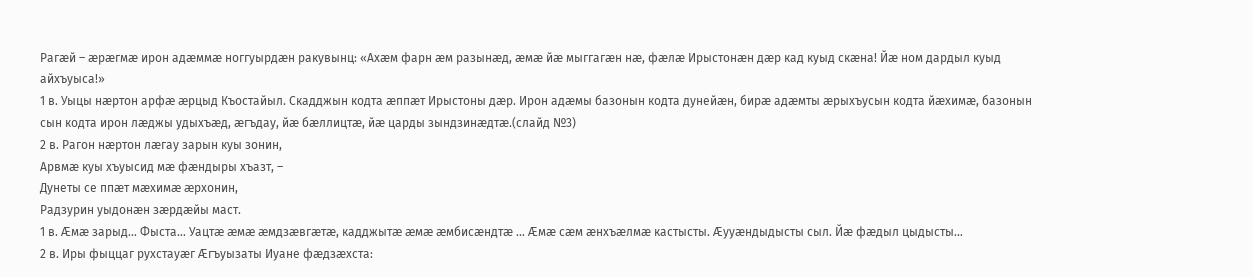Рагæй – æрæгмæ ирон адæммæ ноггуырдæн ракувынц: «Ахæм фарн æм разынæд, æмæ йæ мыггагæн нæ, фæлæ Ирыстонæн дæр кад куыд скæна! Йæ ном дардыл куыд айхъуыса!»
1 в. Уыцы нæртон арфæ æрцыд Къостайыл. Скадджын кодта æппæт Ирыстоны дæр. Ирон адæмы базонын кодта дунейæн, бирæ адæмты æрыхъусын кодта йæхимæ, базонын сын кодта ирон лæджы удыхъæд, æгъдау, йæ бæллицтæ, йæ царды зындзинæдтæ.(слайд №3)
2 в. Рагон нæртон лæгау зарын куы зонин,
Арвмæ куы хъуысид мæ фæндыры хъазт, –
Дунеты се ппæт мæхимæ æрхонин,
Радзурин уыдонæн зæрдæйы маст.
1 в. Æмæ зарыд… Фыста… Уацтæ æмæ æмдзæвгæтæ, кадджытæ æмæ æмбисæндтæ … Æмæ сæм æнхъæлмæ кастысты. Æууæндыдысты сыл. Йæ фæдыл цыдысты…
2 в. Иры фыццаг рухстауæг Æгъуызаты Иуане фæдзæхста: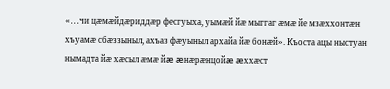«…чи цæмæйдæриддæр фесгуыха, уымæй йæ мыггаг æмæ йе мзæххонтæн хъуамæ сбæззыныл, ахъаз фæуыныл архайа йæ бонæй». Къоста ацы ныстуан нымадта йæ хæсыл æмæ йæ æнæрæнцойæ æххæст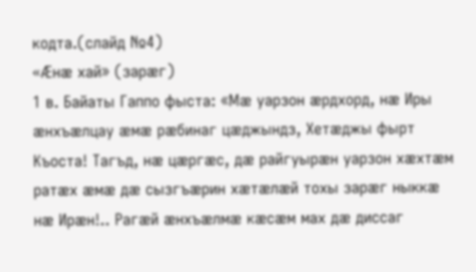кодта.(слайд №4)
«Æнæ хай» (зарæг)
1 в. Байаты Гаппо фыста: «Мæ уарзон æрдхорд, нæ Иры æнхъæлцау æмæ рæбинаг цæджындз, Хетæджы фырт Къоста! Тагъд, нæ цæргæс, дæ райгуырæн уарзон хæхтæм ратæх æмæ дæ сызгъæрин хæтæлæй тохы зарæг ныккæ нæ Ирæн!.. Рагæй æнхъæлмæ кæсæм мах дæ диссаг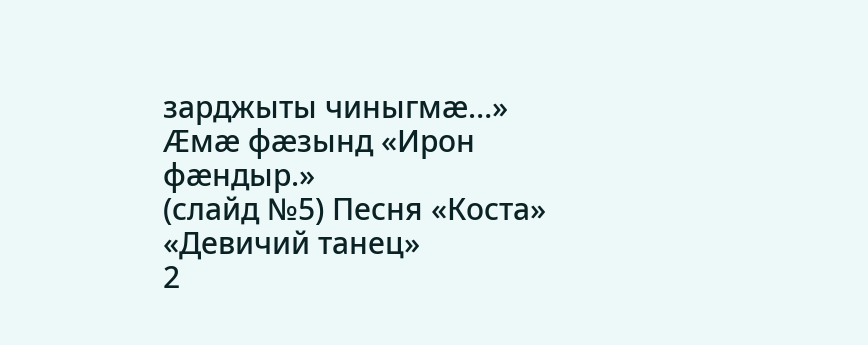зарджыты чиныгмæ…» Æмæ фæзынд «Ирон фæндыр.»
(слайд №5) Песня «Коста» «Девичий танец»
2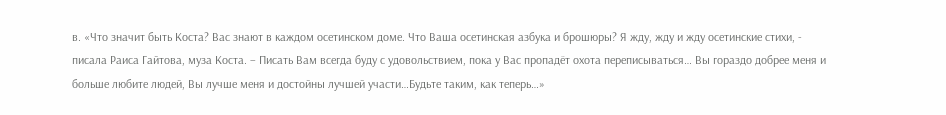в. «Что значит быть Коста? Вас знают в каждом осетинском доме. Что Ваша осетинская азбука и брошюры? Я жду, жду и жду осетинские стихи, - писала Раиса Гайтова, муза Коста. – Писать Вам всегда буду с удовольствием, пока у Вас пропадёт охота переписываться… Вы гораздо добрее меня и больше любите людей, Вы лучше меня и достойны лучшей участи…Будьте таким, как теперь…»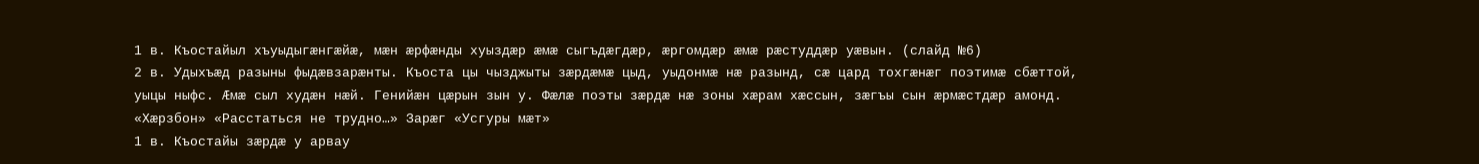1 в. Къостайыл хъуыдыгæнгæйæ, мæн æрфæнды хуыздæр æмæ сыгъдæгдæр, æргомдæр æмæ рæстуддæр уæвын. (слайд №6)
2 в. Удыхъæд разыны фыдæвзарæнты. Къоста цы чызджыты зæрдæмæ цыд, уыдонмæ нæ разынд, сæ цард тохгæнæг поэтимæ сбæттой, уыцы ныфс. Æмæ сыл худæн нæй. Генийæн цæрын зын у. Фæлæ поэты зæрдæ нæ зоны хæрам хæссын, зæгъы сын æрмæстдæр амонд.
«Хæрзбон» «Расстаться не трудно…» Зарæг «Усгуры мæт»
1 в. Къостайы зæрдæ у арвау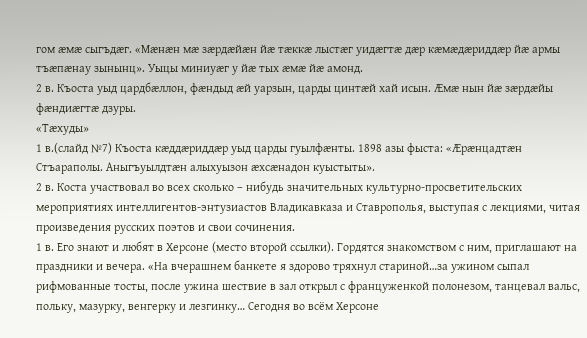гом æмæ сыгъдæг. «Мæнæн мæ зæрдæйæн йæ тæккæ лыстæг уидæгтæ дæр кæмæдæриддæр йæ армы тъæпæнау зынынц». Уыцы миниуæг у йæ тых æмæ йæ амонд.
2 в. Къоста уыд цардбæллон, фæндыд æй уарзын, царды цинтæй хай исын. Æмæ нын йæ зæрдæйы фæндиæгтæ дзуры.
«Тæхуды»
1 в.(слайд №7) Къоста кæддæриддæр уыд царды гуылфæнты. 1898 азы фыста: «Æрæнцадтæн Стъараполы. Аныгъуылдтæн алыхуызон æхсæнадон куыстыты».
2 в. Коста участвовал во всех сколько – нибудь значительных культурно-просветительских мероприятиях интеллигентов-энтузиастов Владикавказа и Ставрополья, выступая с лекциями, читая произведения русских поэтов и свои сочинения.
1 в. Его знают и любят в Херсоне (место второй ссылки). Гордятся знакомством с ним, приглашают на праздники и вечера. «На вчерашнем банкете я здорово тряхнул стариной…за ужином сыпал рифмованные тосты, после ужина шествие в зал открыл с француженкой полонезом, танцевал вальс, польку, мазурку, венгерку и лезгинку… Сегодня во всём Херсоне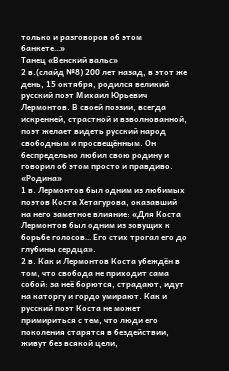только и разговоров об этом банкете…»
Танец «Венский вальс»
2 в.(слайд №8) 200 лет назад, в этот же день, 15 октября, родился великий русский поэт Михаил Юрьевич Лермонтов. В своей поэзии, всегда искренней, страстной и взволнованной, поэт желает видеть русский народ свободным и просвещённым. Он беспредельно любил свою родину и говорил об этом просто и правдиво.
«Родина»
1 в. Лермонтов был одним из любимых поэтов Коста Хетагурова, оказавший на него заметное влияние: «Для Коста Лермонтов был одним из зовущих к борьбе голосов… Его стих трогал его до глубины сердца».
2 в. Как и Лермонтов Коста убеждён в том, что свобода не приходит сама собой: за неё борются, страдают, идут на каторгу и гордо умирают. Как и русский поэт Коста не может примириться с тем, что люди его поколения старятся в бездействии, живут без всякой цели,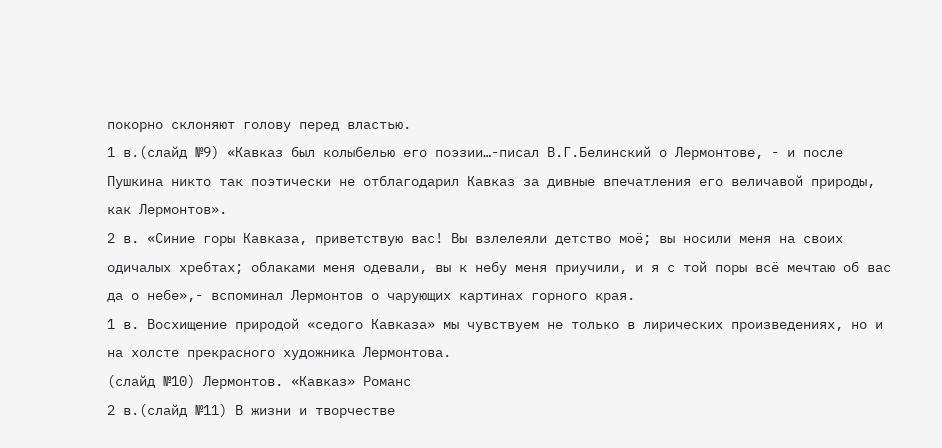покорно склоняют голову перед властью.
1 в.(слайд №9) «Кавказ был колыбелью его поэзии…-писал В.Г.Белинский о Лермонтове, - и после Пушкина никто так поэтически не отблагодарил Кавказ за дивные впечатления его величавой природы, как Лермонтов».
2 в. «Синие горы Кавказа, приветствую вас! Вы взлелеяли детство моё; вы носили меня на своих одичалых хребтах; облаками меня одевали, вы к небу меня приучили, и я с той поры всё мечтаю об вас да о небе»,- вспоминал Лермонтов о чарующих картинах горного края.
1 в. Восхищение природой «седого Кавказа» мы чувствуем не только в лирических произведениях, но и на холсте прекрасного художника Лермонтова.
(слайд №10) Лермонтов. «Кавказ» Романс
2 в.(слайд №11) В жизни и творчестве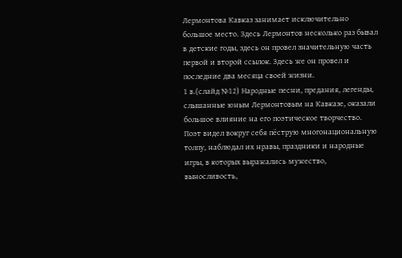Лермонтова Кавказ занимает исключительно большое место. Здесь Лермонтов несколько раз бывал в детские годы, здесь он провел значительную часть первой и второй ссылок. Здесь же он провел и последние два месяца своей жизни.
1 в.(слайд №12) Народные песни, предания, легенды, слышанные юным Лермонтовым на Кавказе, оказали большое влияние на его поэтическое творчество. Поэт видел вокруг себя пёструю многонациональную толпу, наблюдал их нравы, праздники и народные игры, в которых выражались мужество, выносливость,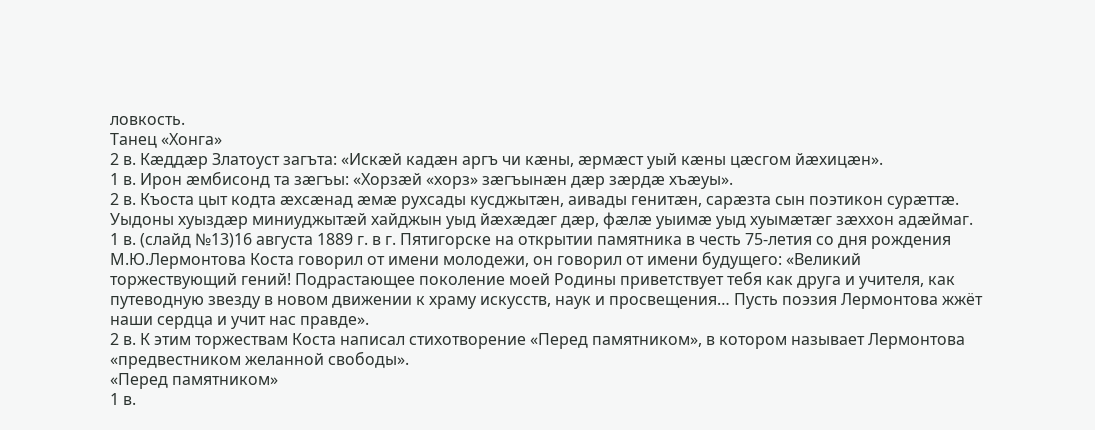ловкость.
Танец «Хонга»
2 в. Кæддæр Златоуст загъта: «Искæй кадæн аргъ чи кæны, æрмæст уый кæны цæсгом йæхицæн».
1 в. Ирон æмбисонд та зæгъы: «Хорзæй «хорз» зæгъынæн дæр зæрдæ хъæуы».
2 в. Къоста цыт кодта æхсæнад æмæ рухсады кусджытæн, аивады генитæн, сарæзта сын поэтикон сурæттæ. Уыдоны хуыздæр миниуджытæй хайджын уыд йæхæдæг дæр, фæлæ уыимæ уыд хуымæтæг зæххон адæймаг.
1 в. (слайд №13)16 августа 1889 г. в г. Пятигорске на открытии памятника в честь 75-летия со дня рождения М.Ю.Лермонтова Коста говорил от имени молодежи, он говорил от имени будущего: «Великий торжествующий гений! Подрастающее поколение моей Родины приветствует тебя как друга и учителя, как путеводную звезду в новом движении к храму искусств, наук и просвещения… Пусть поэзия Лермонтова жжёт наши сердца и учит нас правде».
2 в. К этим торжествам Коста написал стихотворение «Перед памятником», в котором называет Лермонтова «предвестником желанной свободы».
«Перед памятником»
1 в.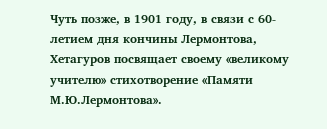Чуть позже, в 1901 году, в связи с 60-летием дня кончины Лермонтова, Хетагуров посвящает своему «великому учителю» стихотворение «Памяти М.Ю.Лермонтова».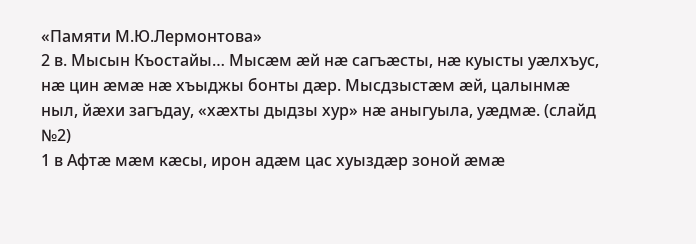«Памяти М.Ю.Лермонтова»
2 в. Мысын Къостайы… Мысæм æй нæ сагъæсты, нæ куысты уæлхъус, нæ цин æмæ нæ хъыджы бонты дæр. Мысдзыстæм æй, цалынмæ ныл, йæхи загъдау, «хæхты дыдзы хур» нæ аныгуыла, уæдмæ. (слайд №2)
1 в Афтæ мæм кæсы, ирон адæм цас хуыздæр зоной æмæ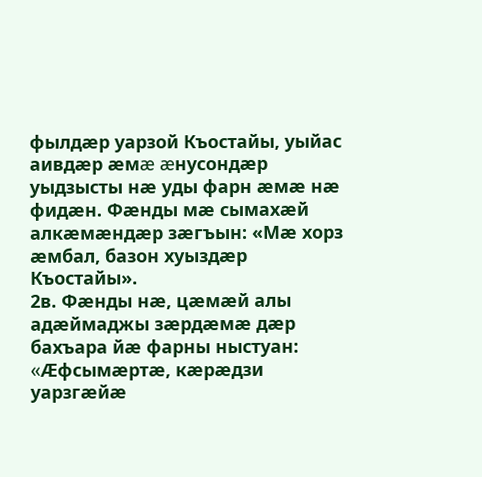фылдæр уарзой Къостайы, уыйас аивдæр æмæ æнусондæр уыдзысты нæ уды фарн æмæ нæ фидæн. Фæнды мæ сымахæй алкæмæндæр зæгъын: «Мæ хорз æмбал, базон хуыздæр Къостайы».
2в. Фæнды нæ, цæмæй алы адæймаджы зæрдæмæ дæр бахъара йæ фарны ныстуан: «Æфсымæртæ, кæрæдзи уарзгæйæ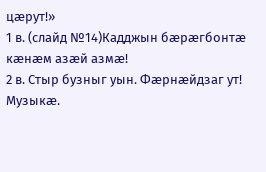цæрут!»
1 в. (слайд №14)Кадджын бæрæгбонтæ кæнæм азæй азмæ!
2 в. Стыр бузныг уын. Фæрнæйдзаг ут! Музыкæ.